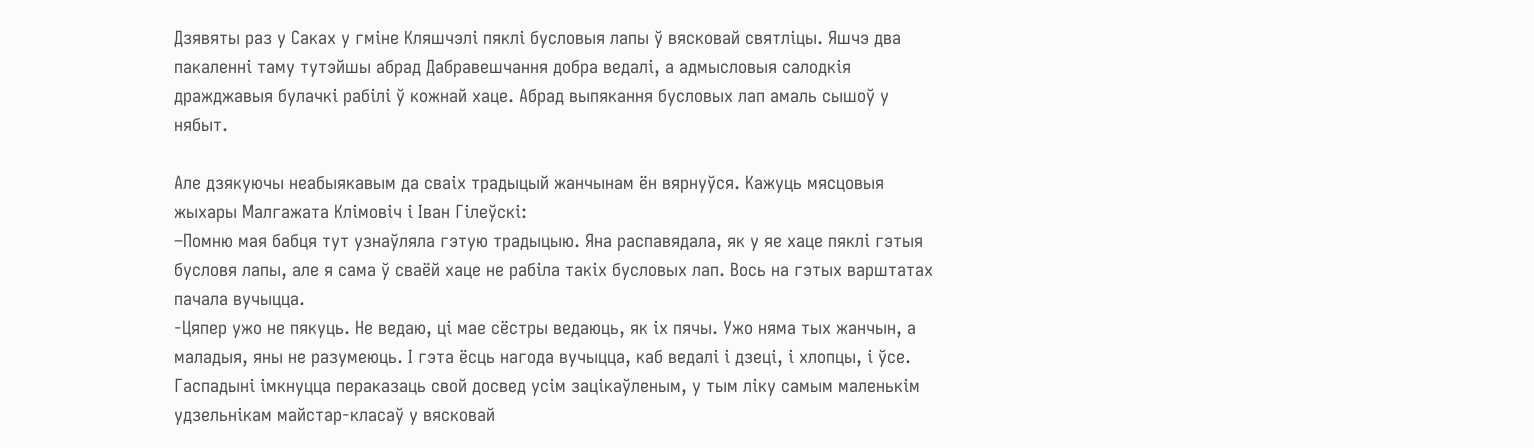Дзявяты раз у Саках у гміне Кляшчэлі пяклі бусловыя лапы ў вясковай святліцы. Яшчэ два пакаленні таму тутэйшы абрад Дабравешчання добра ведалі, а адмысловыя салодкія дражджавыя булачкі рабілі ў кожнай хаце. Абрад выпякання бусловых лап амаль сышоў у нябыт.

Але дзякуючы неабыякавым да сваіх традыцый жанчынам ён вярнуўся. Кажуць мясцовыя жыхары Малгажата Клімовіч і Іван Гілеўскі:
–Помню мая бабця тут узнаўляла гэтую традыцыю. Яна распавядала, як у яе хаце пяклі гэтыя бусловя лапы, але я сама ў сваёй хаце не рабіла такіх бусловых лап. Вось на гэтых варштатах пачала вучыцца.
-Цяпер ужо не пякуць. Не ведаю, ці мае сёстры ведаюць, як іх пячы. Ужо няма тых жанчын, а маладыя, яны не разумеюць. І гэта ёсць нагода вучыцца, каб ведалі і дзеці, і хлопцы, і ўсе.
Гаспадыні імкнуцца пераказаць свой досвед усім зацікаўленым, у тым ліку самым маленькім удзельнікам майстар-класаў у вясковай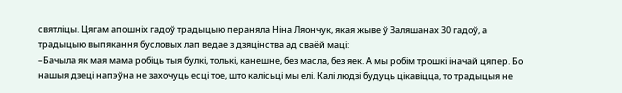святліцы. Цягам апошніх гадоў традыцыю пераняла Ніна Ляончук, якая жыве ў Заляшанах 30 гадоў, а традыцыю выпякання бусловых лап ведае з дзяцінства ад сваёй маці:
–Бачыла як мая мама робіць тыя булкі, толькі, канешне, без масла, без яек. А мы робім трошкі іначай цяпер. Бо нашыя дзеці напэўна не захочуць есці тое, што калісьці мы елі. Калі людзі будуць цікавіцца, то традыцыя не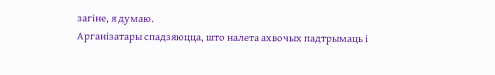загіне, я думаю.
Арганізатары спадзяюцца, што налета ахвочых падтрымаць і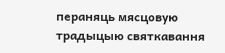пераняць мясцовую традыцыю святкавання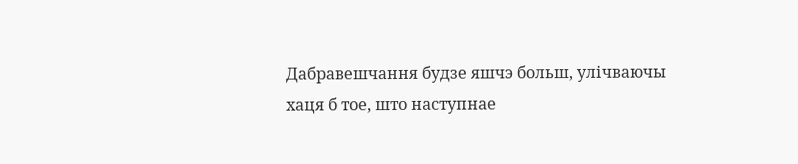Дабравешчання будзе яшчэ больш, улічваючы хаця б тое, што наступнае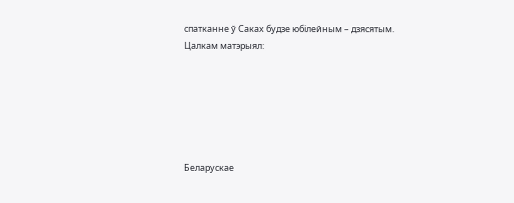спатканне ў Саках будзе юбілейным – дзясятым.
Цалкам матэрыял:






Беларускае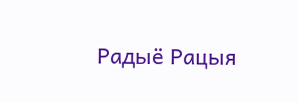Радыё Рацыя